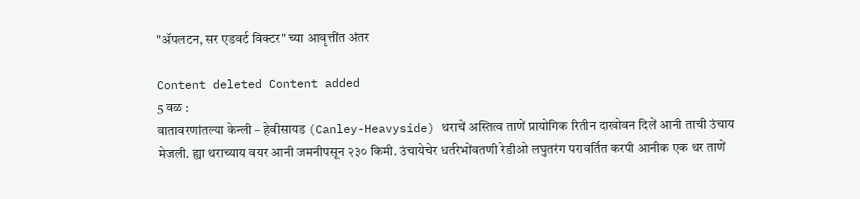"ॲपलटन, सर एडवर्ट विक्टर" च्या आवृत्तींत अंतर

Content deleted Content added
5 वळ :
वातावरणांतल्या केन्ली – हेवीसायड (Canley-Heavyside) थराचें अस्तित्व ताणें प्रायोगिक रितीन दाखोवन दिलें आनी ताची उंचाय मेजली. ह्या थराच्याय वयर आनी जमनीपसून २३० किमी. उंचायेचेर धर्तरेभोंवतणी रेडीओ लघुतरंग परावर्तित करपी आनीक एक थर ताणें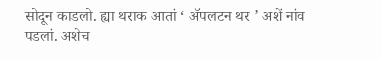सोदून काडलो. ह्या थराक आतां ‘ ॲपलटन थर ’ अशें नांव पडलां. अशेच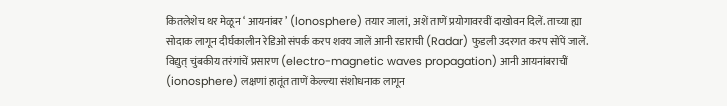कितलेशेच थर मेळून ‘ आयनांबर ’ (lonosphere) तयार जालां, अशें ताणें प्रयोगावरवीं दाखोवन दिलें. ताच्या ह्या सोदाक लागून दीर्घकालीन रेडिओ संपर्क करप शक्य जालें आनी रडाराची (Radar) फुडली उदरगत करप सोंपें जालें. विद्युत् चुंबकीय तरंगांचें प्रसारण (electro-magnetic waves propagation) आनी आयनांबराचीं (ionosphere) लक्षणां हातूंत ताणें केल्ल्या संशोधनाक लागून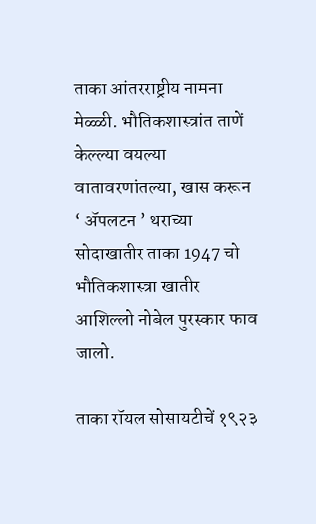ताका आंतरराष्ट्रीय नामना मेळ्ळी. भौतिकशास्त्रांत ताणें केल्ल्या वयल्या वातावरणांतल्या, खास करून ‘ ॲपलटन ’ थराच्या सोदाखातीर ताका 1947 चो भौतिकशास्त्रा खातीर आशिल्लो नोबेल पुरस्कार फाव जालो.

ताका रॉयल सोसायटीचें १९२३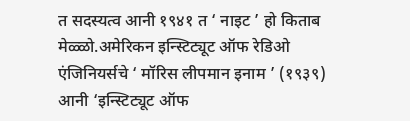त सदस्यत्व आनी १९४१ त ‘ नाइट ’ हो किताब मेळ्ळो.अमेरिकन इन्स्टिट्यूट ऑफ रेडिओ एंजिनियर्सचे ‘ मॉरिस लीपमान इनाम ’ (१९३९) आनी ‘इन्स्टिट्यूट ऑफ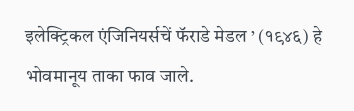इलेक्ट्रिकल एंजिनियर्सचें फॅराडे मेडल ’ (१९४६) हे भोवमानूय ताका फाव जाले.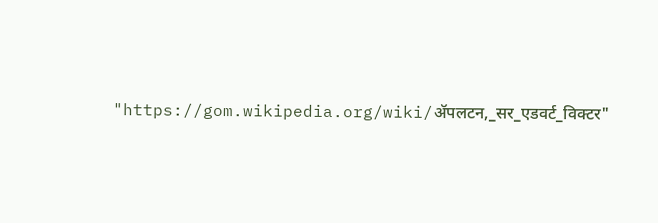"https://gom.wikipedia.org/wiki/ॲपलटन,_सर_एडवर्ट_विक्टर"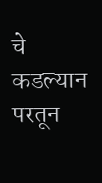चे कडल्यान परतून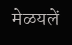मेळयलें